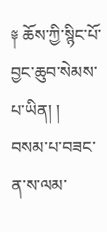༈ ཆོས་ཀྱི་སྙིང་པོ་བྱང་ཆུབ་སེམས་པ་ཡིན། །
བསམ་པ་བཟང་ན་ས་ལམ་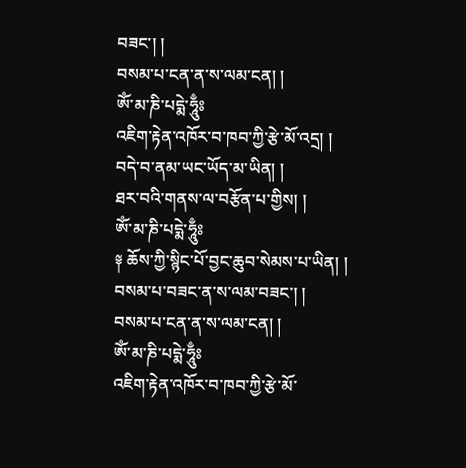བཟང་། །
བསམ་པ་ངན་ན་ས་ལམ་ངན། །
ཨོཾ་མ་ཎི་པདྨེ་ཧཱུྃཿ
འཇིག་རྟེན་འཁོར་བ་ཁབ་ཀྱི་རྩེ་མོ་འདྲ། །
བདེ་བ་ནམ་ཡང་ཡོད་མ་ཡིན། །
ཐར་བའི་གནས་ལ་བརྩོན་པ་གྱིས། །
ཨོཾ་མ་ཎི་པདྨེ་ཧཱུྃཿ
༈ ཆོས་ཀྱི་སྙིང་པོ་བྱང་ཆུབ་སེམས་པ་ཡིན། །
བསམ་པ་བཟང་ན་ས་ལམ་བཟང་། །
བསམ་པ་ངན་ན་ས་ལམ་ངན། །
ཨོཾ་མ་ཎི་པདྨེ་ཧཱུྃཿ
འཇིག་རྟེན་འཁོར་བ་ཁབ་ཀྱི་རྩེ་མོ་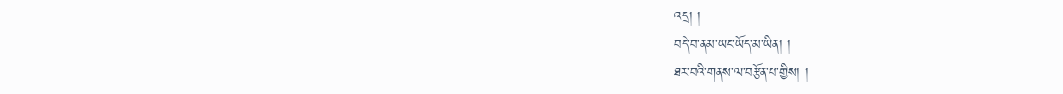འདྲ། །
བདེ་བ་ནམ་ཡང་ཡོད་མ་ཡིན། །
ཐར་བའི་གནས་ལ་བརྩོན་པ་གྱིས། །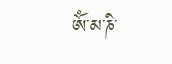ཨོཾ་མ་ཎི་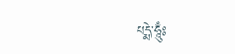པདྨེ་ཧཱུྃཿ